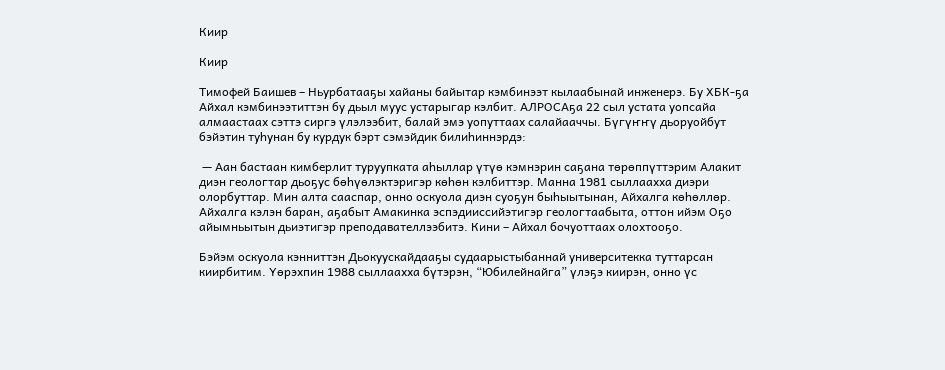Киир

Киир

Тимофей Баишев – Ньурбатааҕы хайаны байытар кэмбинээт кылаабынай инженерэ. Бу ХБК-ҕа Айхал кэмбинээтиттэн бу дьыл муус устарыгар кэлбит. АЛРОСАҕа 22 сыл устата уопсайа алмаастаах сэттэ сиргэ үлэлээбит, балай эмэ уопуттаах салайааччы. Бүгүҥҥү дьоруойбут бэйэтин туһунан бу курдук бэрт сэмэйдик билиһиннэрдэ:

 — Аан бастаан кимберлит туруупката аһыллар үтүө кэмнэрин саҕана төрөппүттэрим Алакит диэн геологтар дьоҕус бөһүөлэктэригэр көһөн кэлбиттэр. Манна 1981 сыллаахха диэри олорбуттар. Мин алта сааспар, онно оскуола диэн суоҕун быһыытынан, Айхалга көһөллөр. Айхалга кэлэн баран, аҕабыт Амакинка эспэдииссийэтигэр геологтаабыта, оттон ийэм Оҕо айымньытын дьиэтигэр преподавателлээбитэ. Кини – Айхал бочуоттаах олохтооҕо.

Бэйэм оскуола кэнниттэн Дьокуускайдааҕы судаарыстыбаннай университекка туттарсан киирбитим. Үөрэхпин 1988 сыллаахха бүтэрэн, “Юбилейнайга” үлэҕэ киирэн, онно үс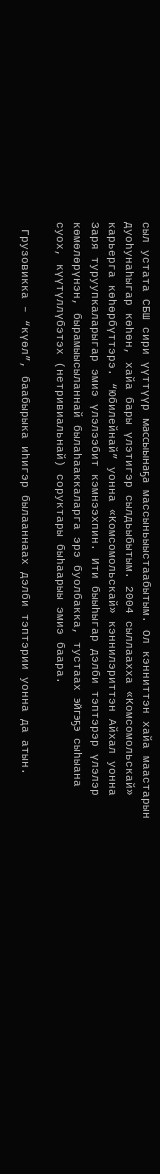сыл устата СБШ сири үүттүүр массыынаҕа массыньыыстаабытым. Ол кэнниттэн хайа маастарын дуоһунаһыгар көһөн, хайа бары үлэтигэр сылдьыбытым. 2004 сыллаахха «Комсомольскай» карьерга көһөрбүттэрэ. “Юбилейнай” уонна «Комсомольскай» кэннилэриттэн Айхал уонна Заря туруупкаларыгар эмиэ үлэлээбит кэмнээхпин. Ити быыһыгар дэлби тэптэрэр үлэлэр көмөлөрүнэн, бырамыысыланнай былаһааккаларга эрэ буолбакка, тустаах эйгэҕэ сыһыана суох, күүтүллүбэтэх (нетривиальнай) соруктары быһаарыы эмиэ баара.

 Грузовикка – “күөл”, баабырыка иһигэр былааннаах дэлби тэптэрии уонна да атын.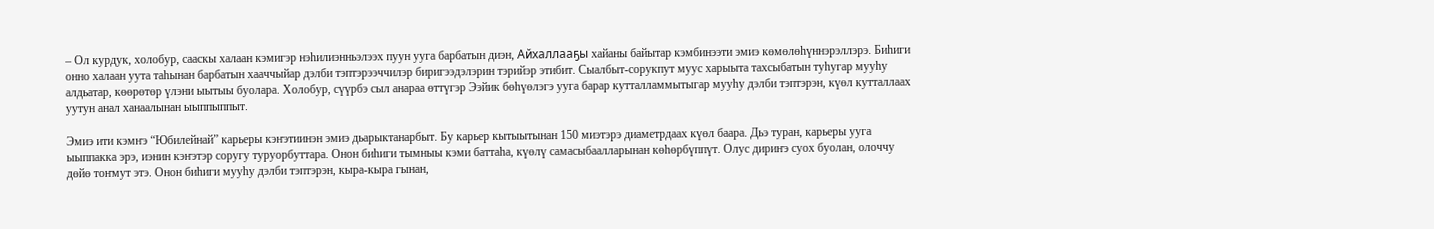– Ол курдук, холобур, сааскы халаан кэмигэр нэһилиэнньэлээх пуун ууга барбатын диэн, Айхаллааҕы хайаны байытар кэмбинээти эмиэ көмөлөһүннэрэллэрэ. Биһиги онно халаан уута таһынан барбатын хааччыйар дэлби тэптэрээччилэр биригээдэлэрин тэрийэр этибит. Сыалбыт-сорукпут муус харыыта тахсыбатын туһугар мууһу алдьатар, көөрөтөр үлэни ыытыы буолара. Холобур, сүүрбэ сыл анараа өттүгэр Ээйик бөһүөлэгэ ууга барар кутталламмытыгар мууһу дэлби тэптэрэн, күөл кутталлаах уутун анал ханаалынан ыыппыппыт.

Эмиэ ити кэмҥэ “Юбилейнай” карьеры кэҥэтиинэн эмиэ дьарыктанарбыт. Бу карьер кытыытынан 150 миэтэрэ диаметрдаах күөл баара. Дьэ туран, карьеры ууга ыыппакка эрэ, иэнин кэҥэтэр соругу туруорбуттара. Онон биһиги тымныы кэми баттаһа, күөлү самасыбаалларынан көһөрбүппүт. Олус дириҥэ суох буолан, олоччу дөйө тоҥмут этэ. Онон биһиги мууһу дэлби тэптэрэн, кыра-кыра гынан,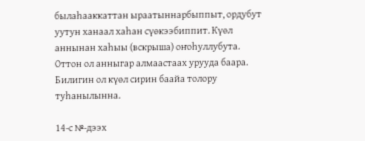былаһааккаттан ыраатыннарбыппыт, ордубут уутун ханаал хаһан сүөкээбиппит. Күөл аннынан хаһыы (вскрыша) оҥоһуллубута. Оттон ол анныгар алмаастаах урууда баара. Билигин ол күөл сирин баайа толору туһанылынна.

14-с №-дээх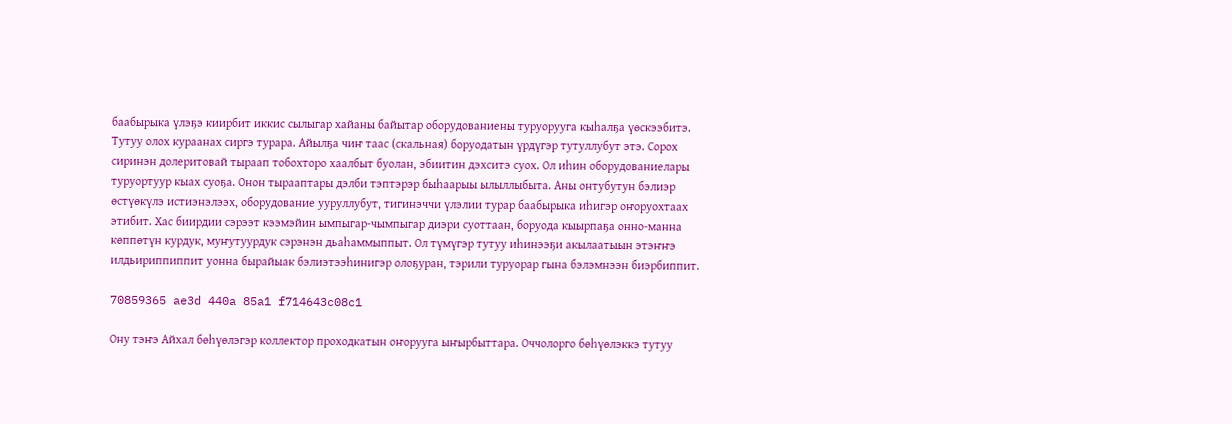баабырыка үлэҕэ киирбит иккис сылыгар хайаны байытар оборудованиены туруорууга кыһалҕа үөскээбитэ. Тутуу олох кураанах сиргэ турара. Айылҕа чиҥ таас (скальная) боруодатын үрдүгэр тутуллубут этэ. Сорох сиринэн долеритовай тыраап тобохторо хаалбыт буолан, эбиитин дэхситэ суох. Ол иһин оборудованиелары туруортуур кыах суоҕа. Онон тырааптары дэлби тэптэрэр быһаарыы ылыллыбыта. Аны онтубутун бэлиэр өстүөкүлэ истиэнэлээх, оборудование ууруллубут, тигинэччи үлэлии турар баабырыка иһигэр оҥоруохтаах этибит. Хас биирдии сэрээт кээмэйин ымпыгар-чымпыгар диэри суоттаан, боруода кыырпаҕа онно-манна көппөтүн курдук, муҥутуурдук сэрэнэн дьаһаммыппыт. Ол түмүгэр тутуу иһинээҕи акылаатыын этэҥҥэ илдьириппиппит уонна бырайыак бэлиэтээһинигэр олоҕуран, тэрили туруорар гына бэлэмнээн биэрбиппит.

70859365 ae3d 440a 85a1 f714643c08c1

Ону тэҥэ Айхал бөһүөлэгэр коллектор проходкатын оҥорууга ыҥырбыттара. Оччолорго бөһүөлэккэ тутуу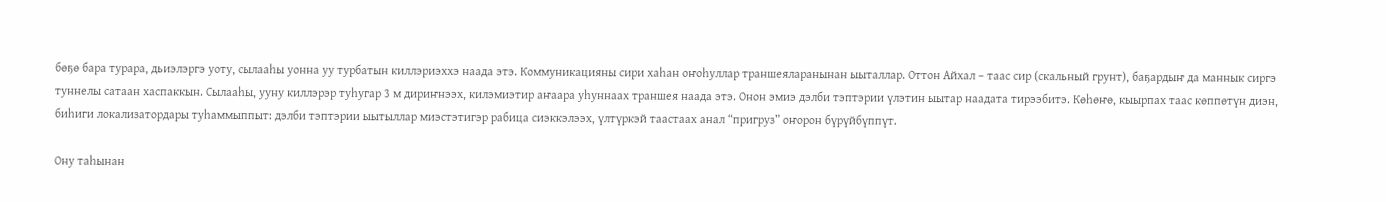бөҕө бара турара, дьиэлэргэ уоту, сылааһы уонна уу турбатын киллэриэххэ наада этэ. Коммуникацияны сири хаһан оҥоһуллар траншеяларанынан ыыталлар. Оттон Айхал – таас сир (скальный грунт), баҕардыҥ да маннык сиргэ туннелы сатаан хаспаккын. Сылааһы, ууну киллэрэр туһугар 3 м дириҥнээх, килэмиэтир аҥаара уһуннаах траншея наада этэ. Онон эмиэ дэлби тэптэрии үлэтин ыытар наадата тирээбитэ. Көһөҥө, кыырпах таас көппөтүн диэн, биһиги локализатордары туһаммыппыт: дэлби тэптэрии ыытыллар миэстэтигэр рабица сиэккэлээх, үлтүркэй таастаах анал “пригруз” оҥорон бүрүйбүппүт.

Ону таһынан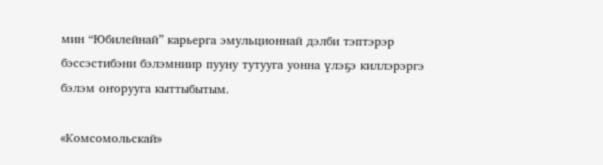мин “Юбилейнай” карьерга эмульционнай дэлби тэптэрэр бэссэстибэни бэлэмниир пууну тутууга уонна үлэҕэ киллэрэргэ бэлэм оҥорууга кыттыбытым.

«Комсомольскай»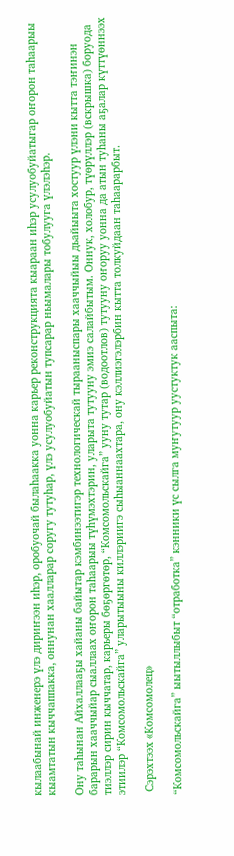кылаабынай инженерэ үлэ дириҥээн иһэр, оробуочай былаһаакка уонна карьер реконструкцията кыараан иһэр усулуобуйатыгар оҥорон таһаарыы кыамтатын кыччаппакка, оннунан хаалларар соругу тутуһар, үлэ усулуобуйатын тупсарар ньымалары тобулууга үлэлэһэр.

Ону таһынан Айхаллааҕы хайаны байытар кэмбинээтигэр технологическай тырааныспары хааччыйыы дьайыыта хостуур үлэни кытта тэҥинэн барарын хааччыйар сыаллаах оҥорон таһаарыы түһүмэхтэрин, уларыта тутууну эмиэ салайбытым. Оннук, холобур, түөрүллэр (вскрышка) боруода тиэллэр сирин кыччатар, карьеры бөҕөргөтөр, “Комсомольскайга” ууну тутар (водоотлов) тутууну оҥоруу уонна да атын туһаны аҕалар күттүөннээх этиилэр “Комсомольскайга” уларытыыны киллэриигэ сыһыаннаахтара, ону кэллиэгэлэрбин кытта толкуйдаан таһаарарбыт.

 Сэрэхтээх «Комсомолец»

“Комсомольскайга” ыытыллыбыт “отработка” кэнники үс сылга муҥутуур уустуктук ааспыта: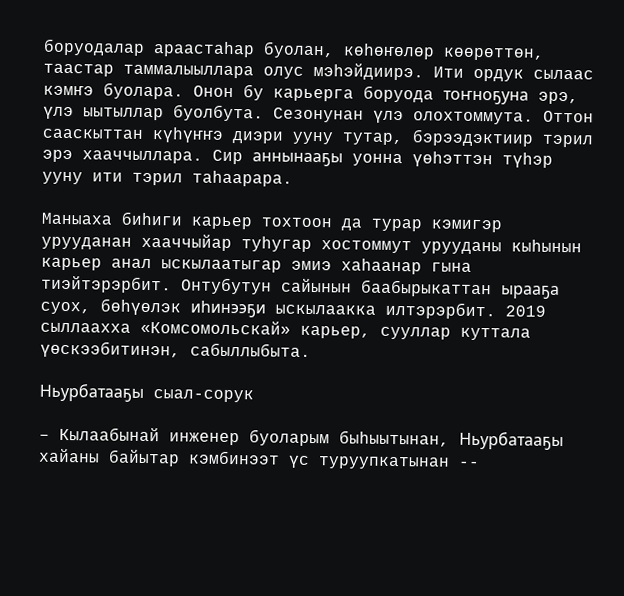боруодалар араастаһар буолан, көһөҥөлөр көөрөттөн, таастар таммалыыллара олус мэһэйдиирэ. Ити ордук сылаас кэмҥэ буолара. Онон бу карьерга боруода тоҥноҕуна эрэ, үлэ ыытыллар буолбута. Сезонунан үлэ олохтоммута. Оттон сааскыттан күһүҥҥэ диэри ууну тутар, бэрээдэктиир тэрил эрэ хааччыллара. Сир аннынааҕы уонна үөһэттэн түһэр ууну ити тэрил таһаарара.

Маныаха биһиги карьер тохтоон да турар кэмигэр урууданан хааччыйар туһугар хостоммут урууданы кыһынын карьер анал ыскылаатыгар эмиэ хаһаанар гына тиэйтэрэрбит. Онтубутун сайынын баабырыкаттан ырааҕа суох, бөһүөлэк иһинээҕи ыскылаакка илтэрэрбит. 2019 сыллаахха «Комсомольскай» карьер, сууллар куттала үөскээбитинэн, сабыллыбыта.

Ньурбатааҕы сыал-сорук

– Кылаабынай инженер буоларым быһыытынан, Ньурбатааҕы хайаны байытар кэмбинээт үс туруупкатынан --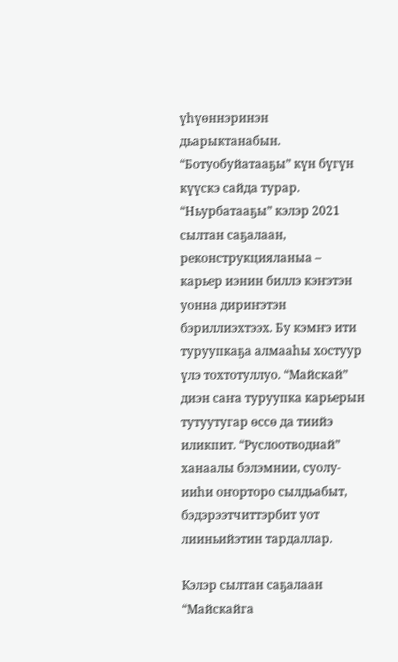үһүөннэринэн дьарыктанабын. “Ботуобуйатааҕы” күн бүгүн күүскэ сайда турар. “Ньурбатааҕы” кэлэр 2021 сылтан саҕалаан, реконструкцияланыа – карьер иэнин биллэ кэҥэтэн уонна дириҥэтэн бэриллиэхтээх. Бу кэмҥэ ити туруупкаҕа алмааһы хостуур үлэ тохтотуллуо. “Майскай” диэн саҥа туруупка карьерын тутуутугар өссө да тиийэ иликпит. “Руслоотводнай” ханаалы бэлэмнии, суолу-ииһи оҥорторо сылдьабыт, бэдэрээтчиттэрбит уот лииньийэтин тардаллар.

Кэлэр сылтан саҕалаан “Майскайга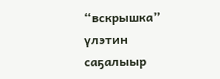“вскрышка” үлэтин саҕалыыр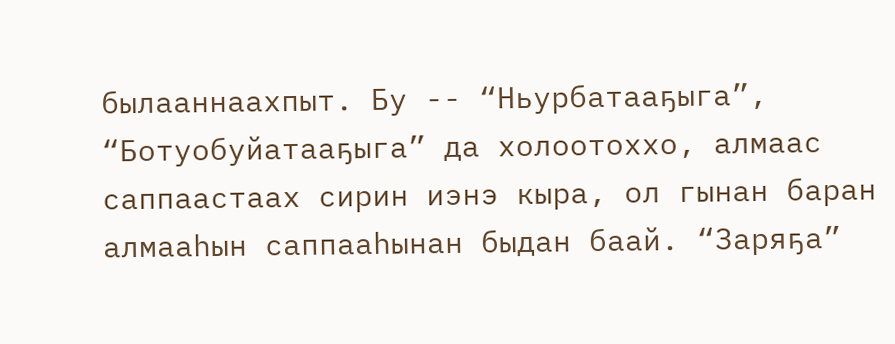былааннаахпыт. Бу -- “Ньурбатааҕыга”, “Ботуобуйатааҕыга” да холоотоххо, алмаас саппаастаах сирин иэнэ кыра, ол гынан баран алмааһын саппааһынан быдан баай. “Заряҕа”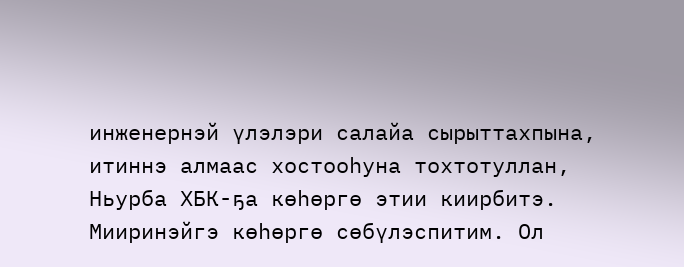инженернэй үлэлэри салайа сырыттахпына, итиннэ алмаас хостооһуна тохтотуллан, Ньурба ХБК-ҕа көһөргө этии киирбитэ. Мииринэйгэ көһөргө сөбүлэспитим. Ол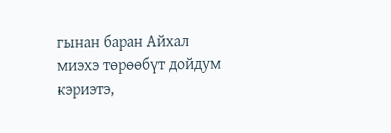гынан баран Айхал миэхэ төрөөбүт дойдум кэриэтэ,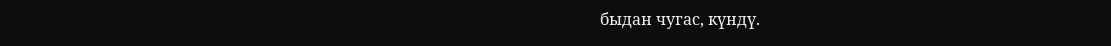быдан чугас, күндү.